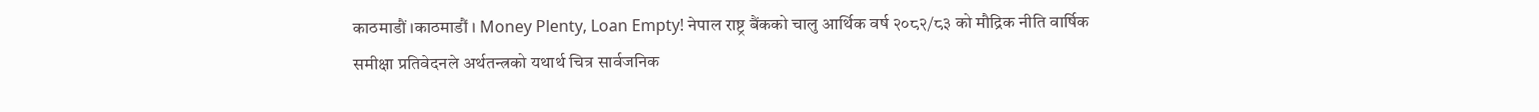काठमाडौं ।काठमाडौं । Money Plenty, Loan Empty! नेपाल राष्ट्र बैंकको चालु आर्थिक वर्ष २०८२/८३ को मौद्रिक नीति वार्षिक समीक्षा प्रतिवेदनले अर्थतन्त्रको यथार्थ चित्र सार्वजनिक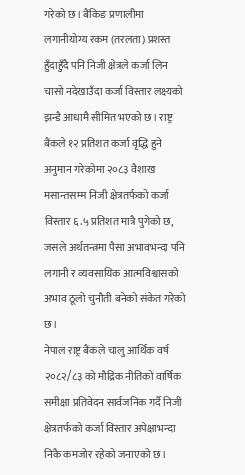गरेको छ। बैंकिङ प्रणालीमा लगानीयोग्य रकम (तरलता) प्रशस्त हुँदाहुँदै पनि निजी क्षेत्रले कर्जा लिन चासो नदेखाउँदा कर्जा विस्तार लक्ष्यको झन्डै आधामै सीमित भएको छ। राष्ट्र बैंकले १२ प्रतिशत कर्जा वृद्धि हुने अनुमान गरेकोमा २०८३ वैशाख मसान्तसम्म निजी क्षेत्रतर्फको कर्जा विस्तार ६.५ प्रतिशत मात्रै पुगेको छ, जसले अर्थतन्त्रमा पैसा अभावभन्दा पनि लगानी र व्यवसायिक आत्मविश्वासको अभाव ठूलो चुनौती बनेको संकेत गरेको छ।
नेपाल राष्ट्र बैंकले चालु आर्थिक वर्ष २०८२/८३ को मौद्रिक नीतिको वार्षिक समीक्षा प्रतिवेदन सार्वजनिक गर्दै निजी क्षेत्रतर्फको कर्जा विस्तार अपेक्षाभन्दा निकै कमजोर रहेको जनाएको छ।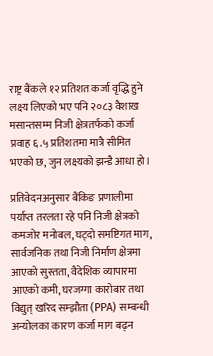राष्ट्र बैंकले १२ प्रतिशत कर्जा वृद्धि हुने लक्ष्य लिएको भए पनि २०८३ वैशाख मसान्तसम्म निजी क्षेत्रतर्फको कर्जा प्रवाह ६.५ प्रतिशतमा मात्रै सीमित भएको छ, जुन लक्ष्यको झन्डै आधा हो।

प्रतिवेदनअनुसार बैंकिङ प्रणालीमा पर्याप्त तरलता रहे पनि निजी क्षेत्रको कमजोर मनोबल, घट्दो समष्टिगत माग, सार्वजनिक तथा निजी निर्माण क्षेत्रमा आएको सुस्तता, वैदेशिक व्यापारमा आएको कमी, घरजग्गा कारोबार तथा विद्युत् खरिद सम्झौता (PPA) सम्बन्धी अन्योलका कारण कर्जा माग बढ्न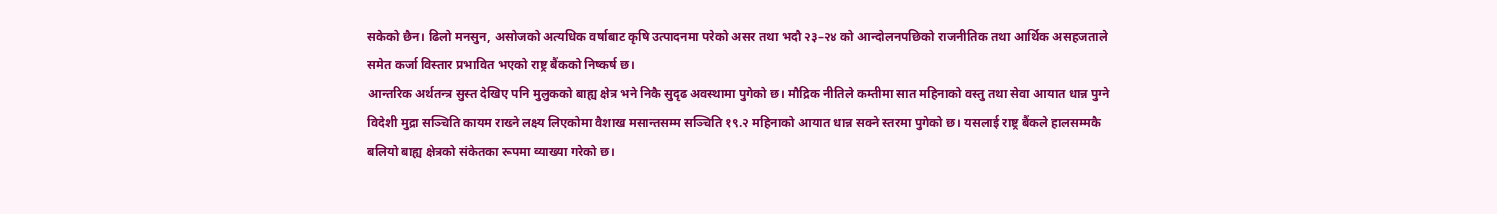सकेको छैन। ढिलो मनसुन, असोजको अत्यधिक वर्षाबाट कृषि उत्पादनमा परेको असर तथा भदौ २३–२४ को आन्दोलनपछिको राजनीतिक तथा आर्थिक असहजताले समेत कर्जा विस्तार प्रभावित भएको राष्ट्र बैंकको निष्कर्ष छ।
आन्तरिक अर्थतन्त्र सुस्त देखिए पनि मुलुकको बाह्य क्षेत्र भने निकै सुदृढ अवस्थामा पुगेको छ। मौद्रिक नीतिले कम्तीमा सात महिनाको वस्तु तथा सेवा आयात धान्न पुग्ने विदेशी मुद्रा सञ्चिति कायम राख्ने लक्ष्य लिएकोमा वैशाख मसान्तसम्म सञ्चिति १९.२ महिनाको आयात धान्न सक्ने स्तरमा पुगेको छ। यसलाई राष्ट्र बैंकले हालसम्मकै बलियो बाह्य क्षेत्रको संकेतका रूपमा व्याख्या गरेको छ।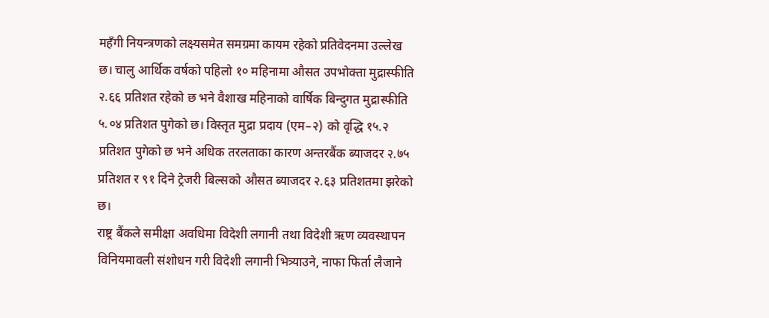महँगी नियन्त्रणको लक्ष्यसमेत समग्रमा कायम रहेको प्रतिवेदनमा उल्लेख छ। चालु आर्थिक वर्षको पहिलो १० महिनामा औसत उपभोक्ता मुद्रास्फीति २.६६ प्रतिशत रहेको छ भने वैशाख महिनाको वार्षिक बिन्दुगत मुद्रास्फीति ५.०४ प्रतिशत पुगेको छ। विस्तृत मुद्रा प्रदाय (एम–२) को वृद्धि १५.२ प्रतिशत पुगेको छ भने अधिक तरलताका कारण अन्तरबैंक ब्याजदर २.७५ प्रतिशत र ९१ दिने ट्रेजरी बिल्सको औसत ब्याजदर २.६३ प्रतिशतमा झरेको छ।
राष्ट्र बैंकले समीक्षा अवधिमा विदेशी लगानी तथा विदेशी ऋण व्यवस्थापन विनियमावली संशोधन गरी विदेशी लगानी भित्र्याउने, नाफा फिर्ता लैजाने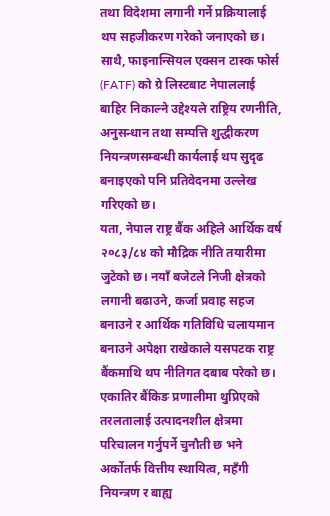तथा विदेशमा लगानी गर्ने प्रक्रियालाई थप सहजीकरण गरेको जनाएको छ। साथै, फाइनान्सियल एक्सन टास्क फोर्स (FATF) को ग्रे लिस्टबाट नेपाललाई बाहिर निकाल्ने उद्देश्यले राष्ट्रिय रणनीति, अनुसन्धान तथा सम्पत्ति शुद्धीकरण नियन्त्रणसम्बन्धी कार्यलाई थप सुदृढ बनाइएको पनि प्रतिवेदनमा उल्लेख गरिएको छ।
यता, नेपाल राष्ट्र बैंक अहिले आर्थिक वर्ष २०८३/८४ को मौद्रिक नीति तयारीमा जुटेको छ। नयाँ बजेटले निजी क्षेत्रको लगानी बढाउने, कर्जा प्रवाह सहज बनाउने र आर्थिक गतिविधि चलायमान बनाउने अपेक्षा राखेकाले यसपटक राष्ट्र बैंकमाथि थप नीतिगत दबाब परेको छ। एकातिर बैंकिङ प्रणालीमा थुप्रिएको तरलतालाई उत्पादनशील क्षेत्रमा परिचालन गर्नुपर्ने चुनौती छ भने अर्कोतर्फ वित्तीय स्थायित्व, महँगी नियन्त्रण र बाह्य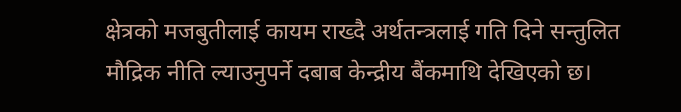क्षेत्रको मजबुतीलाई कायम राख्दै अर्थतन्त्रलाई गति दिने सन्तुलित मौद्रिक नीति ल्याउनुपर्ने दबाब केन्द्रीय बैंकमाथि देखिएको छ।